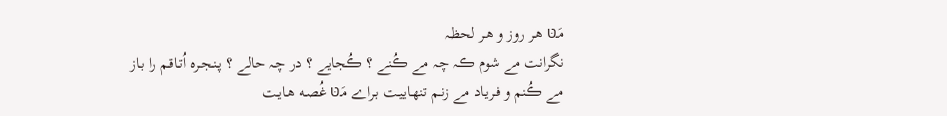مَـטּ هـر روز و هـر لحظـہ
نگرانت مے شوم ڪـہ چـہ مے ڪُنے ؟ ڪُجایے ؟ در چـہ حالے ؟ پـنـجـره اُتـاقـم را بـاز مے ڪُنم و فـریـاد مے زنـم تنهـاییـت بـراے مَـטּ غُصـه هـایـت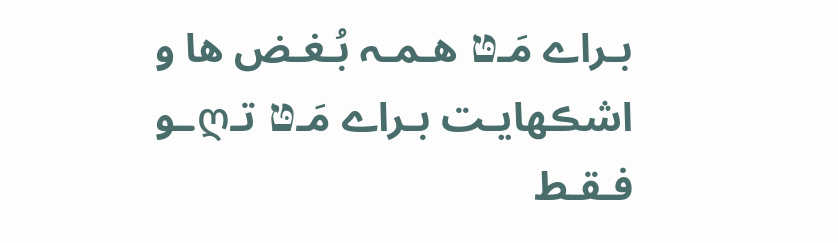بـراے مَـטּ هـمـہ بُـغـض ها و اشڪهایـت بـراے مَـטּ تـღـو فـقـط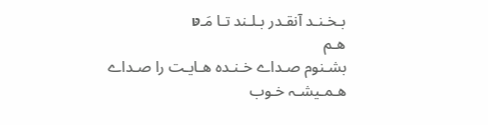بـخـنـد آنقـدر بـلـند تـا مَـטּ
هـم
بشـنوم صـداے خـنـده هـایـت را صـداے هـمـیشـہ خـوب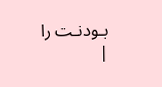بـودنـت را
|